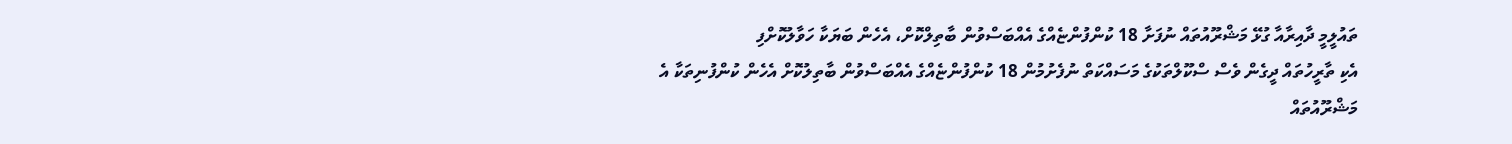ތައުލީމީ ދާއިރާއާ ގުޅޭ މަޝްރޫއުތައް ނުފަށާ 18 ކުންފުންޏެއްގެ އެއްބަސްވުން ބާތިލްކޮށް، އެހެން ބަޔަކާ ހަވާލުކޮށްފި
އެކި ތާރީހުތައް ދީގެން ވެސް ސްކޫލްތަކުގެ މަސައްކަތް ނުފެށުމުން 18 ކުންފުންޏެއްގެ އެއްބަސްވުން ބާތިލުކޮށް އެހެން ކުންފުނިތަކާ އެ މަޝްރޫއުތައް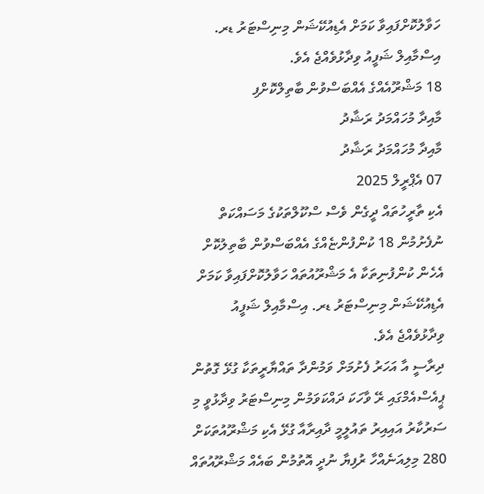ހަވާލުކޮށްފައިވާ ކަމަށް އެޑިއުކޭޝަން މިނިސްޓަރު ޑރ. އިސްމާއިލް ޝަފީއު ވިދާޅުވެއްޖެ އެވެ.
18 މަޝްރޫއެއްގެ އެއްބަސްވުން ބާތިލްކޮށްފި
މާއިދާ މުހައްމަދު ރަޝާދު
މާއިދާ މުހައްމަދު ރަޝާދު
07 އެޕްރީލް 2025
އެކި ތާރީހުތައް ދީގެން ވެސް ސްކޫލްތަކުގެ މަސައްކަތް ނުފެށުމުން 18 ކުންފުންޏެއްގެ އެއްބަސްވުން ބާތިލުކޮށް އެހެން ކުންފުނިތަކާ އެ މަޝްރޫއުތައް ހަވާލުކޮށްފައިވާ ކަމަށް އެޑިއުކޭޝަން މިނިސްޓަރު ޑރ. އިސްމާއިލް ޝަފީއު ވިދާޅުވެއްޖެ އެވެ.
ދިރާސީ އާ އަހަރު ފެށުމަށް ވަމުންދާ ތައްޔާރީތަކާ ގުޅޭ ގޮތުން ޕީއެސްއެމްގައި ރޭ ވާހަކަ ދައްކަވަމުން މިނިސްޓަރު ވިދާޅުވީ މި ސަރުކާރު އައިއިރު ތައުލީމީ ދާއިރާއާ ގުޅޭ އެކި މަޝްރޫއުތަކަށް 280 މިލިއަނެއްހާ ރުފިޔާ ނުދީ އޮތުމުން ބައެއް މަޝްރޫއުތައް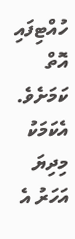ހުއްޓިފައި އޮތް ކަމަށެވެ.
އެކަމަކު މިދިޔަ އަހަރު އެ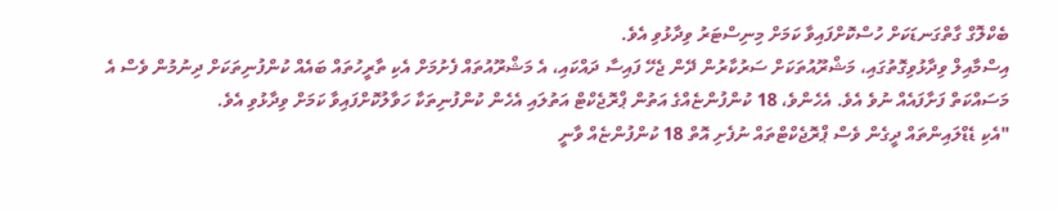ބެކްލޮގް ގާތްގަނޑަކަށް ހުސްކޮށްފައިވާ ކަމަށް މިނިސްޓަރު ވިދާޅުވި އެވެ.
އިސްމާއިލް ވިދާޅުވިގޮތުގައި، މަޝްރޫއުތަކަށް ސަރުކާރުން ދޭން ޖެހޭ ފައިސާ ދައްކައި، އެ މަޝްރޫއުތައް ފެށުމަށް އެކި ތާރީހުތައް ބައެއް ކުންފުނިތަކަށް ދިނުމުން ވެސް އެ މަސައްކަތް ފަށާފައެއް ނުވެ އެވެ. އެހެންވެ، 18 ކުންފުންޏެއްގެ އަތުން ޕްރޮޖެކްޓް އަތުލައި އެހެން ކުންފުނިތަކާ ހަވާލުކޮށްފައިވާ ކަމަށް ވިދާޅުވި އެވެ.
"އެކި ޑެޑްލައިންތައް ދީގެން ވެސް ޕްރޮޖެކްޓްތައް ނުފެށި އޮތް 18 ކުންފުންޏެއް ވާނީ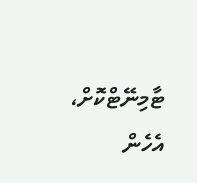ޓާމިނޭޓްކޮށް، އެހެން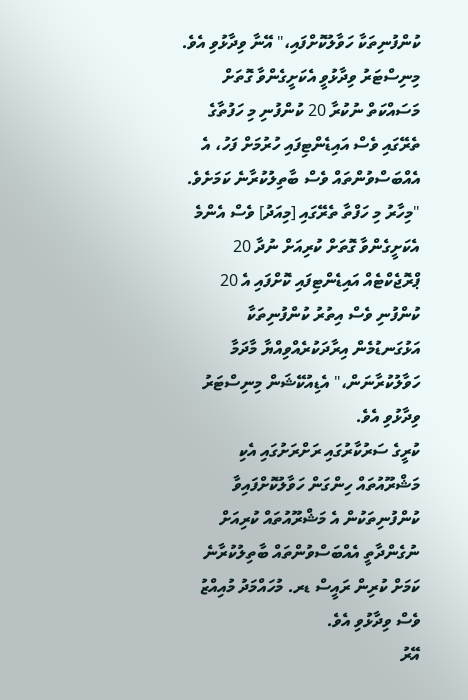ކުންފުނިތަކާ ހަވާލުކޮށްފައި،" އޭނާ ވިދާޅުވި އެވެ.
މިނިސްޓަރު ވިދާޅުވީ އެކަށީގެންވާ ގޮތަށް މަސައްކަތް ނުކުރާ 20 ކުންފުނި މި ހަފުތާގެ ތެރޭގައި ވެސް އައިޑެންޓިފައި ހުރުމަށް ފަހު، އެ އެއްބަސްވުންތައް ވެސް ބާތިލުކުރާނެ ކަމަށެވެ.
"މިހާރު މި ހަފްތާ ތެރޭގައި [މިއަދު] ވެސް އެންމެ އެކަށީގެންވާ ގޮތަށް ކުރިއަށް ނުދާ 20 ޕްރޮޖެކްޓެއް އައިޑެންޓިފައި ކޮށްފައި އެ 20 ކުންފުނި ވެސް އިތުރު ކުންފުނިތަކާ އަޅުގަނޑުމެން އިރާދަކުރެއްވިއްޔާ މާދަމާ ހަވާލުކުރާނަން،" އެޑިއުކޭޝަން މިނިސްޓަރު ވިދާޅުވި އެވެ.
ކުރީގެ ސަރުކާރުގައި ރަށްރަށުގައި އެކި މަޝްރޫއުތައް ހިންގަން ހަވާލުކޮށްފައިވާ ކުންފުނިތަކުން އެ މަޝްރޫއުތައް ކުރިއަށް ނުގެންދާތީ އެއްބަސްވުންތައް ބާތިލުކުރާނެ ކަމަށް ކުރިން ރައީސް ޑރ. މުހައްމަދު މުއިއްޒު ވެސް ވިދާޅުވި އެވެ.
އޭރު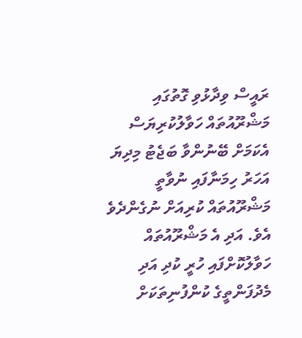ރައީސް ވިދާޅުވި ގޮތުގައި މަޝްރޫއުތައް ހަވާލުކުރިޔަސް އެކަމަށް ބޭނުންވާ ބަޖެޓު މިދިޔަ އަހަރު ހިމަނާފައި ނުވާތީ މަޝްރޫއުތައް ކުރިއަށް ނުގެންދެވެ އެވެ. އަދި އެ މަޝްރޫއުތައް ހަވާލުކޮށްފައި ހުރީ ކުދި އަދި މެދުފަންތީގެ ކުންފުނިތަކަށް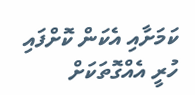ކަމަށާއި އެކަން ކޮށްފައި ހުރީ އެއްގޮތަކަށް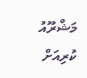މަޝްރޫއު ކުރިއަށް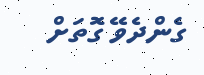ގެންދެވޭ ގޮތަށް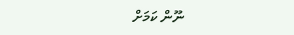ނޫން ކަމަށް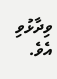ވިދާޅުވި އެވެ.